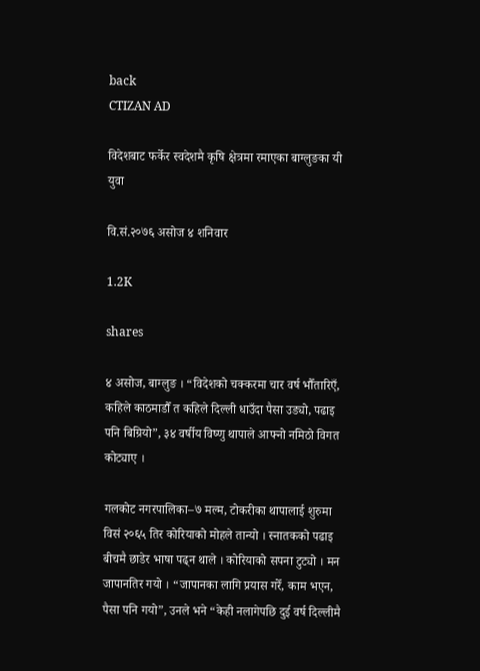back
CTIZAN AD

विदेशबाट फर्केर स्वदेशमै कृषि क्षेत्रमा रमाएका बाग्लुङका यी युवा

वि.सं.२०७६ असोज ४ शनिवार

1.2K

shares

४ असोज, बाग्लुङ । “विदेशको चक्करमा चार वर्ष भौँतारिएँ, कहिले काठमाडौँ त कहिले दिल्ली धाउँदा पैसा उड्यो, पढाइ पनि बिग्रियो”, ३४ वर्षीय विष्णु थापाले आफ्नो नमिठो विगत कोट्याए ।

गलकोट नगरपालिका–७ मल्म, टोकरीका थापालाई शुरुमा विसं २०६५ तिर कोरियाको मोहले तान्यो । स्नातकको पढाइ बीचमै छाडेर भाषा पढ्न थाले । कोरियाको सपना टुट्यो । मन जापानतिर गयो । “जापानका लागि प्रयास गरेँ, काम भएन, पैसा पनि गयो”, उनले भने “केही नलागेपछि दुई वर्ष दिल्लीमै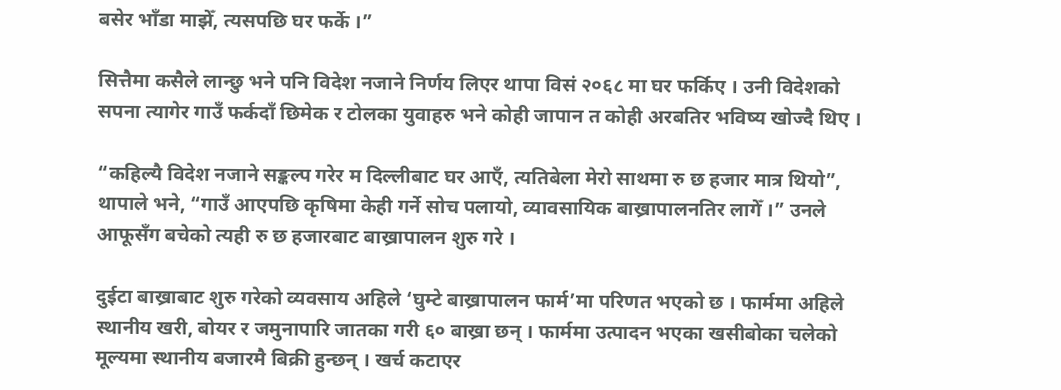बसेर भाँडा माझेँ, त्यसपछि घर फर्के ।”

सित्तैमा कसैले लान्छु भने पनि विदेश नजाने निर्णय लिएर थापा विसं २०६८ मा घर फर्किए । उनी विदेशको सपना त्यागेर गाउँ फर्कदाँ छिमेक र टोलका युवाहरु भने कोही जापान त कोही अरबतिर भविष्य खोज्दै थिए ।

“कहिल्यै विदेश नजाने सङ्कल्प गरेर म दिल्लीबाट घर आएँ, त्यतिबेला मेरो साथमा रु छ हजार मात्र थियो”, थापाले भने, “गाउँ आएपछि कृषिमा केही गर्ने सोच पलायो, व्यावसायिक बाख्रापालनतिर लागेँ ।” उनले आफूसँग बचेको त्यही रु छ हजारबाट बाख्रापालन शुरु गरे ।

दुईटा बाख्राबाट शुरु गरेको व्यवसाय अहिले ‘घुम्टे बाख्रापालन फार्म’मा परिणत भएको छ । फार्ममा अहिले स्थानीय खरी, बोयर र जमुनापारि जातका गरी ६० बाख्रा छन् । फार्ममा उत्पादन भएका खसीबोका चलेको मूल्यमा स्थानीय बजारमै बिक्री हुन्छन् । खर्च कटाएर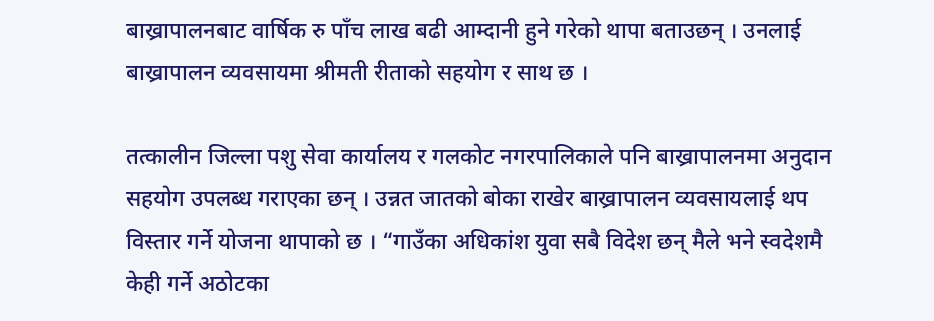बाख्रापालनबाट वार्षिक रु पाँच लाख बढी आम्दानी हुने गरेको थापा बताउछन् । उनलाई बाख्रापालन व्यवसायमा श्रीमती रीताको सहयोग र साथ छ ।

तत्कालीन जिल्ला पशु सेवा कार्यालय र गलकोट नगरपालिकाले पनि बाख्रापालनमा अनुदान सहयोग उपलब्ध गराएका छन् । उन्नत जातको बोका राखेर बाख्रापालन व्यवसायलाई थप विस्तार गर्ने योजना थापाको छ । “गाउँका अधिकांश युवा सबै विदेश छन् मैले भने स्वदेशमै केही गर्ने अठोटका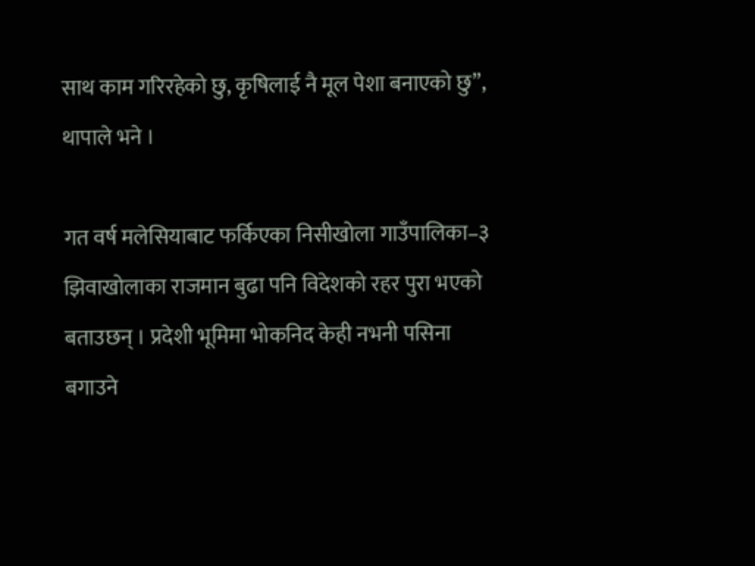साथ काम गरिरहेको छु, कृषिलाई नै मूल पेशा बनाएको छु”, थापाले भने ।

गत वर्ष मलेसियाबाट फर्किएका निसीखोला गाउँपालिका–३ झिवाखोलाका राजमान बुढा पनि विदेशको रहर पुरा भएको बताउछन् । प्रदेशी भूमिमा भोकनिद केही नभनी पसिना बगाउने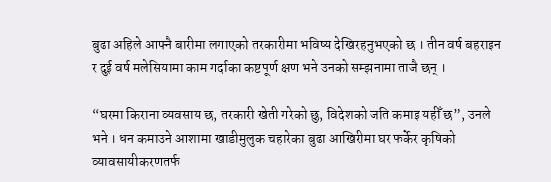बुढा अहिले आफ्नै बारीमा लगाएको तरकारीमा भविष्य देखिरहनुभएको छ । तीन वर्ष बहराइन र दुई वर्ष मलेसियामा काम गर्दाका कष्टपूर्ण क्षण भने उनको सम्झनामा ताजै छन् ।

“घरमा किराना व्यवसाय छ, तरकारी खेती गरेको छु, विदेशको जति कमाइ यहीँ छ”, उनले भने । धन कमाउने आशामा खाडीमुलुक चहारेका बुढा आखिरीमा घर फर्केर कृषिको व्यावसायीकरणतर्फ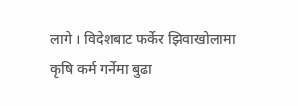लागे । विदेशबाट फर्केर झिवाखोलामा कृषि कर्म गर्नेमा बुढा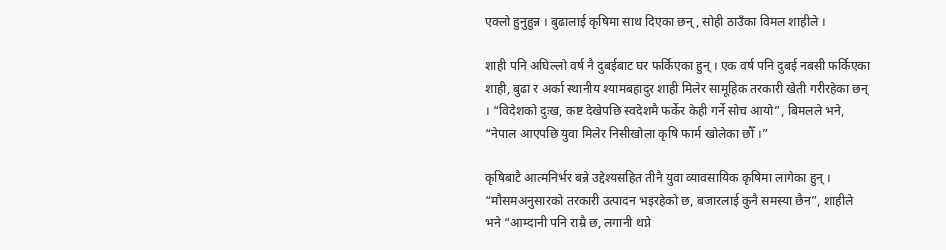एक्लो हुनुहुन्न । बुढालाई कृषिमा साथ दिएका छन्, सोही ठाउँका विमल शाहीले ।

शाही पनि अघिल्लो वर्ष नै दुबईबाट घर फर्किएका हुन् । एक वर्ष पनि दुबई नबसी फर्किएका शाही, बुढा र अर्का स्थानीय श्यामबहादुर शाही मिलेर सामूहिक तरकारी खेती गरीरहेका छन् । “विदेशको दुःख, कष्ट देखेपछि स्वदेशमै फर्केर केही गर्ने सोच आयो”, बिमलले भने, “नेपाल आएपछि युवा मिलेर निसीखोला कृषि फार्म खोलेका छौँ ।”

कृषिबाटै आत्मनिर्भर बन्ने उद्देश्यसहित तीनै युवा व्यावसायिक कृषिमा लागेका हुन् । “मौसमअनुसारको तरकारी उत्पादन भइरहेको छ, बजारलाई कुनै समस्या छैन”, शाहीले भने “आम्दानी पनि राम्रै छ, लगानी थप्ने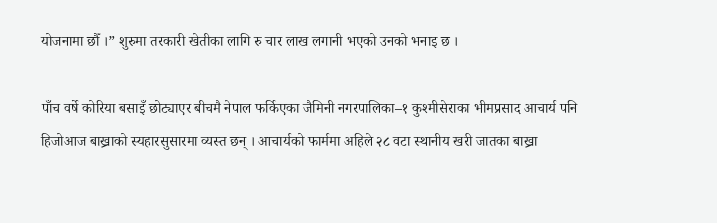योजनामा छौँ ।” शुरुमा तरकारी खेतीका लागि रु चार लाख लगानी भएको उनको भनाइ छ ।

पाँच वर्षे कोरिया बसाइँ छोट्याएर बीचमै नेपाल फर्किएका जैमिनी नगरपालिका–१ कुश्मीसेराका भीमप्रसाद आचार्य पनि हिजोआज बाख्राको स्यहारसुसारमा व्यस्त छन् । आचार्यको फार्ममा अहिले २८ वटा स्थानीय खरी जातका बाख्रा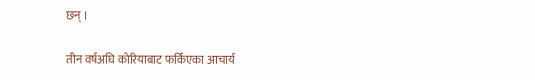छन् ।

तीन वर्षअघि कोरियाबाट फर्किएका आचार्य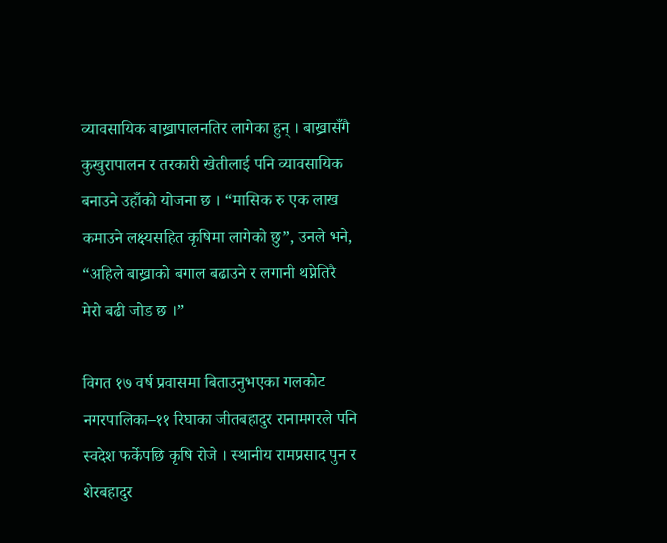व्यावसायिक बाख्रापालनतिर लागेका हुन् । बाख्रासँगै कुखुरापालन र तरकारी खेतीलाई पनि व्यावसायिक बनाउने उहाँको योजना छ । “मासिक रु एक लाख कमाउने लक्ष्यसहित कृषिमा लागेको छु”, उनले भने, “अहिले बाख्राको बगाल बढाउने र लगानी थप्नेतिरै मेरो बढी जोड छ ।”

विगत १७ वर्ष प्रवासमा बिताउनुभएका गलकोट नगरपालिका–११ रिघाका जीतबहादुर रानामगरले पनि स्वदेश फर्केपछि कृषि रोजे । स्थानीय रामप्रसाद पुन र शेरबहादुर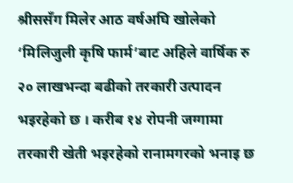श्रीससँग मिलेर आठ वर्षअघि खोलेको ‘मिलिजुली कृषि फार्म’बाट अहिले वार्षिक रु २० लाखभन्दा बढीको तरकारी उत्पादन भइरहेको छ । करीब १४ रोपनी जग्गामा तरकारी खेती भइरहेको रानामगरको भनाइ छ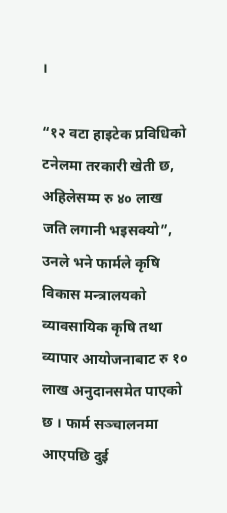।

“१२ वटा हाइटेक प्रविधिको टनेलमा तरकारी खेती छ, अहिलेसम्म रु ४० लाख जति लगानी भइसक्यो”, उनले भने फार्मले कृषि विकास मन्त्रालयको व्यावसायिक कृषि तथा व्यापार आयोजनाबाट रु १० लाख अनुदानसमेत पाएको छ । फार्म सञ्चालनमा आएपछि दुई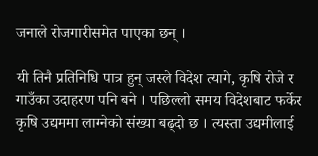जनाले रोजगारीसमेत पाएका छन् ।

यी तिनै प्रतिनिधि पात्र हुन् जस्ले विदेश त्यागे, कृषि रोजे र गाउँका उदाहरण पनि बने । पछिल्लो समय विदेशबाट फर्केर कृषि उद्यममा लाग्नेको संख्या बढ्दो छ । त्यस्ता उद्यमीलाई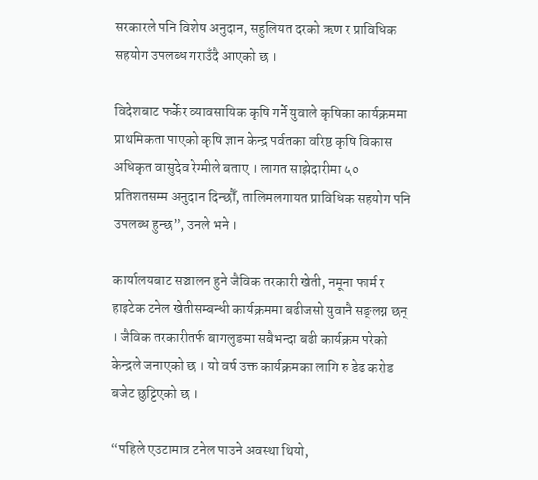सरकारले पनि विशेष अनुदान, सहुलियत दरको ऋण र प्राविधिक सहयोग उपलब्ध गराउँदै आएको छ ।

विदेशबाट फर्केर व्यावसायिक कृषि गर्ने युवाले कृषिका कार्यक्रममा प्राथमिकता पाएको कृषि ज्ञान केन्द्र पर्वतका वरिष्ठ कृषि विकास अधिकृत वासुदेव रेग्मीले बताए । लागत साझेदारीमा ५० प्रतिशतसम्म अनुदान दिन्छौँ, तालिमलगायत प्राविधिक सहयोग पनि उपलब्ध हुन्छ”, उनले भने ।

कार्यालयबाट सञ्चालन हुने जैविक तरकारी खेती, नमूना फार्म र हाइटेक टनेल खेतीसम्बन्धी कार्यक्रममा बढीजसो युवानै सङ्लग्न छन् । जैविक तरकारीतर्फ बागलुङमा सबैभन्दा बढी कार्यक्रम परेको केन्द्रले जनाएको छ । यो वर्ष उक्त कार्यक्रमका लागि रु डेढ करोड बजेट छुट्टिएको छ ।

“पहिले एउटामात्र टनेल पाउने अवस्था थियो,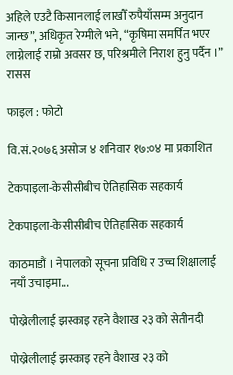अहिले एउटै किसानलाई लाखौँ रुपैयाँसम्म अनुदान जान्छ”, अधिकृत रेग्मीले भने, “कृषिमा समर्पित भएर लाग्नेलाई राम्रो अवसर छ, परिश्रमीले निराश हुनु पर्दैन ।” रासस

फाइल : फोटो

वि.सं.२०७६ असोज ४ शनिवार १७:०४ मा प्रकाशित

टेकपाइला-केसीसीबीच ऐतिहासिक सहकार्य

टेकपाइला-केसीसीबीच ऐतिहासिक सहकार्य

काठमाडौं । नेपालको सूचना प्रविधि र उच्च शिक्षालाई नयाँ उचाइमा...

पोख्रेलीलाई झस्काइ रहने वैशाख २३ को सेतीनदी

पोख्रेलीलाई झस्काइ रहने वैशाख २३ को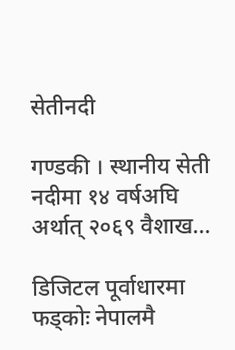सेतीनदी

गण्डकी । स्थानीय सेती नदीमा १४ वर्षअघि अर्थात् २०६९ वैशाख...

डिजिटल पूर्वाधारमा फड्कोः नेपालमै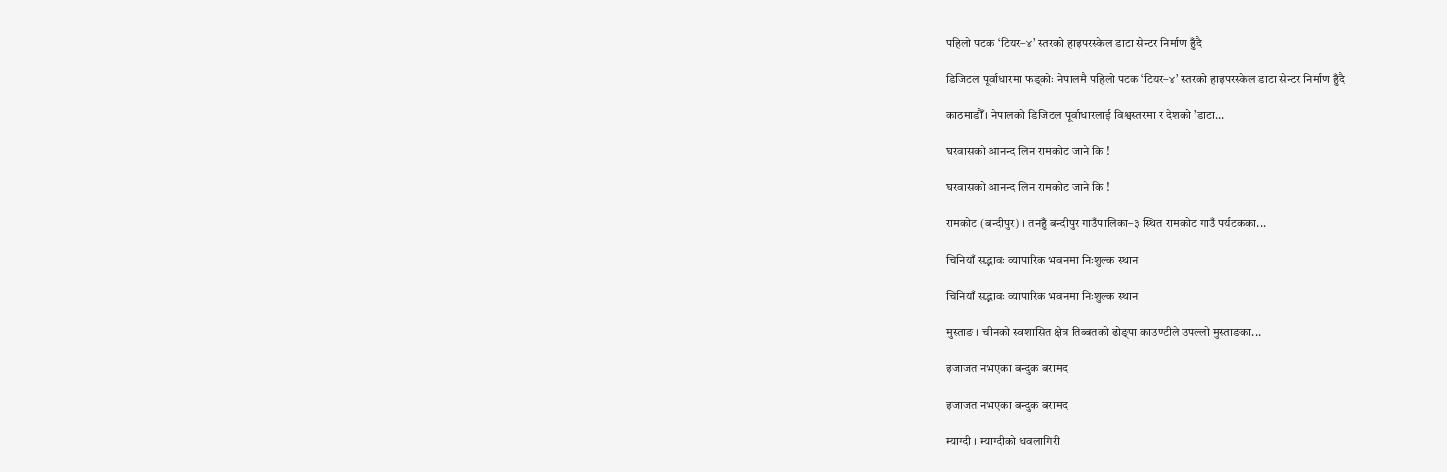पहिलो पटक ‘टियर–४’ स्तरको हाइपरस्केल डाटा सेन्टर निर्माण हुँदै

डिजिटल पूर्वाधारमा फड्कोः नेपालमै पहिलो पटक ‘टियर–४’ स्तरको हाइपरस्केल डाटा सेन्टर निर्माण हुँदै

काठमाडौँ । नेपालको डिजिटल पूर्वाधारलाई विश्वस्तरमा र देशको ’डाटा...

घरवासको आनन्द लिन रामकोट जाने कि !

घरवासको आनन्द लिन रामकोट जाने कि !

रामकोट (बन्दीपुर) । तनहुँ बन्दीपुर गाउँपालिका–३ स्थित रामकोट गाउँ पर्यटकका...

चिनियाँ सद्भावः व्यापारिक भवनमा निःशुल्क स्थान

चिनियाँ सद्भावः व्यापारिक भवनमा निःशुल्क स्थान

मुस्ताङ । चीनको स्वशासित क्षेत्र तिब्बतको ढोङ्पा काउण्टीले उपल्लो मुस्ताङका...

इजाजत नभएका बन्दुक बरामद

इजाजत नभएका बन्दुक बरामद

म्याग्दी । म्याग्दीको धवलागिरी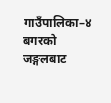गाउँपालिका–४ बगरको जङ्गलबाट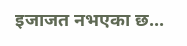इजाजत नभएका छ...